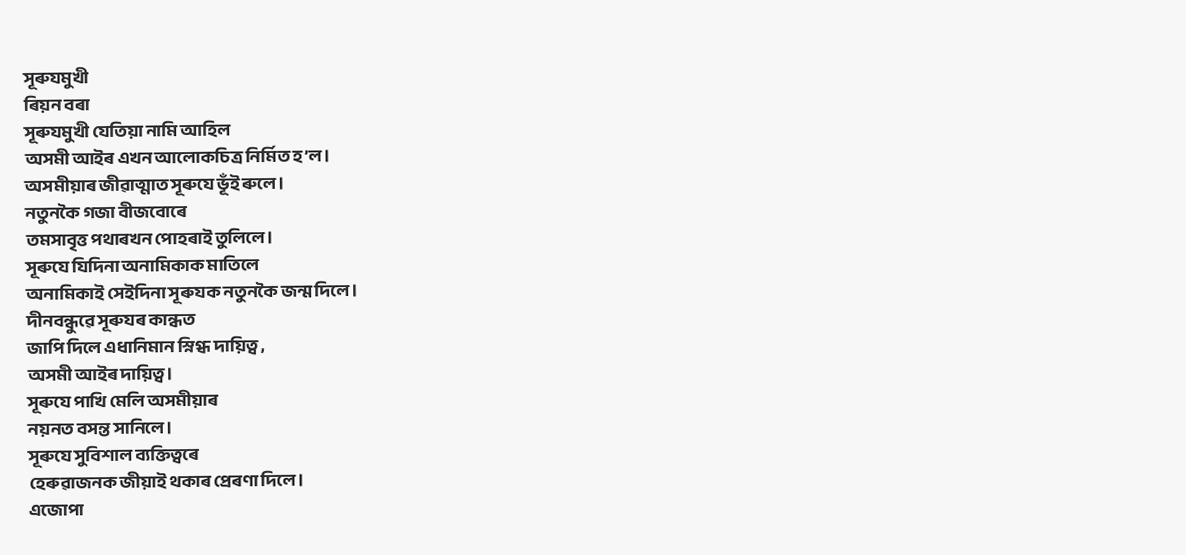সূৰুযমুখী
ৰিয়ন বৰা
সূৰুযমুখী যেতিয়া নামি আহিল
অসমী আইৰ এখন আলোকচিত্ৰ নিৰ্মিত হ’ল।
অসমীয়াৰ জীৱাত্মাত সূৰুযে ভূঁই ৰুলে।
নতুনকৈ গজা বীজবোৰে
তমসাবৃত্ত পথাৰখন পোহৰাই তুলিলে।
সূৰুযে যিদিনা অনামিকাক মাতিলে
অনামিকাই সেইদিনা সূৰুযক নতুনকৈ জন্ম দিলে।
দীনবন্ধুৱে সূৰুযৰ কান্ধত
জাপি দিলে এধানিমান স্নিগ্ধ দায়িত্ব ,
অসমী আইৰ দায়িত্ব।
সূৰুযে পাখি মেলি অসমীয়াৰ
নয়নত বসন্ত সানিলে।
সূৰুযে সুবিশাল ব্যক্তিত্বৰে
হেৰুৱাজনক জীয়াই থকাৰ প্ৰেৰণা দিলে।
এজোপা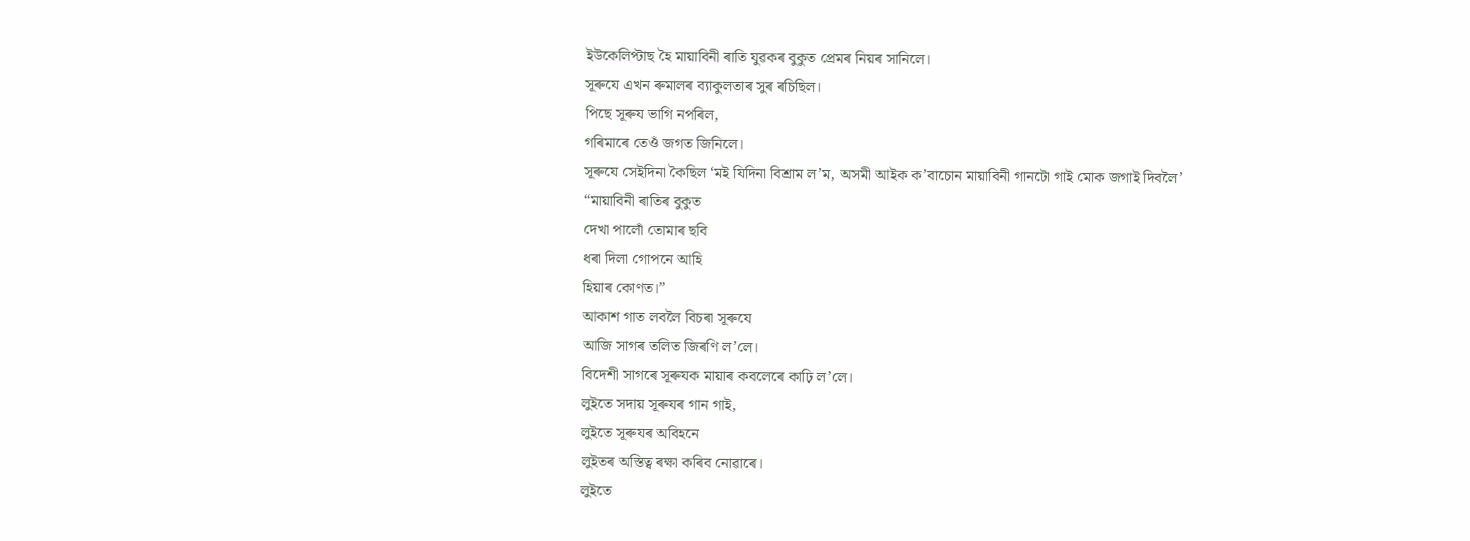ইউকেলিপ্টাছ হৈ মায়াবিনী ৰাতি যুৱকৰ বুকুত প্ৰেমৰ নিয়ৰ সানিলে।
সূৰুযে এখন ৰুমালৰ ব্যাকুলতাৰ সুৰ ৰচিছিল।
পিছে সূৰুয ভাগি নপৰিল,
গৰিমাৰে তেওঁ জগত জিনিলে।
সূৰুযে সেইদিনা কৈছিল ‘মই যিদিনা বিশ্ৰাম ল’ম, অসমী আইক ক’বাচোন মায়াবিনী গানটো গাই মোক জগাই দিবলৈ’
“মায়াবিনী ৰাতিৰ বুকুত
দেখা পালোঁ তোমাৰ ছবি
ধৰা দিলা গোপনে আহি
হিয়াৰ কোণত।”
আকাশ গাত লবলৈ বিচৰা সূৰুযে
আজি সাগৰ তলিত জিৰণি ল’লে।
বিদেশী সাগৰে সূৰুযক মায়াৰ কবলেৰে কাঢ়ি ল’লে।
লুইতে সদায় সূৰুযৰ গান গাই,
লুইতে সূৰুযৰ অবিহনে
লুইতৰ অস্তিত্ব ৰক্ষা কৰিব নোৱাৰে।
লুইতে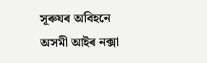সূৰুযৰ অবিহনে
অসমী আইৰ নক্সা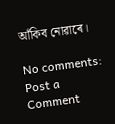আঁকিব নোৱাৰে।

No comments:
Post a Comment